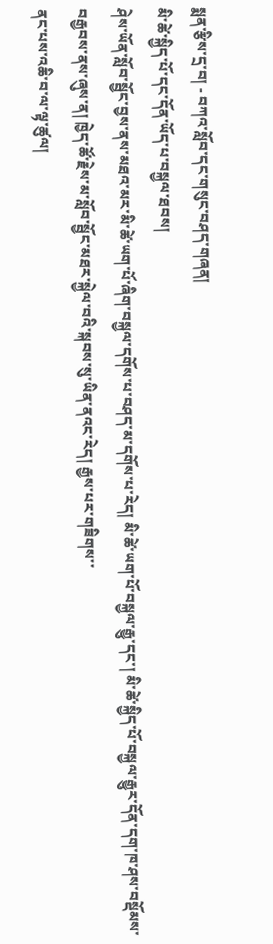སྨན་རྩིས་དྲ་བ། - བཀའ་སློབ་དང་གསུང་བཤད་གཞན།
མི་ཚེ་སྐྱིད་པོ་དང་དོན་ཡོད་པ་བསྐྱལ་ཐབས།
ཤེས་ཡོན་སློབ་སྦྱོང་བྱས་ནས་མཐའ་མར་མི་ཚེ་ཡག་པོ་ཞིག་བསྐྱལ་དགོས་པ་བཤད་མ་དགོས་པ་རེད། མི་ཚེ་ཡག་པོ་བསྐྱལ་རྒྱུ་དང་། མི་ཚེ་སྐྱིད་པོ་བསྐྱལ་རྒྱུར་དོན་དག་ཁ་ཤས་བསྡོམས་བརྒྱབས་ནས་ཞུས་ན། ཁྱེད་ཚོ་རྗེས་མ་སློབ་སྦྱོང་མཐར་སྐྱེལ་བའི་སྐབས་སུ་ཡིན་ནའང་རེད། རྒྱས་པར་གཟིགས་་
ནང་པས་འཆི་བ་ལ་ལྟ་ཚུལ།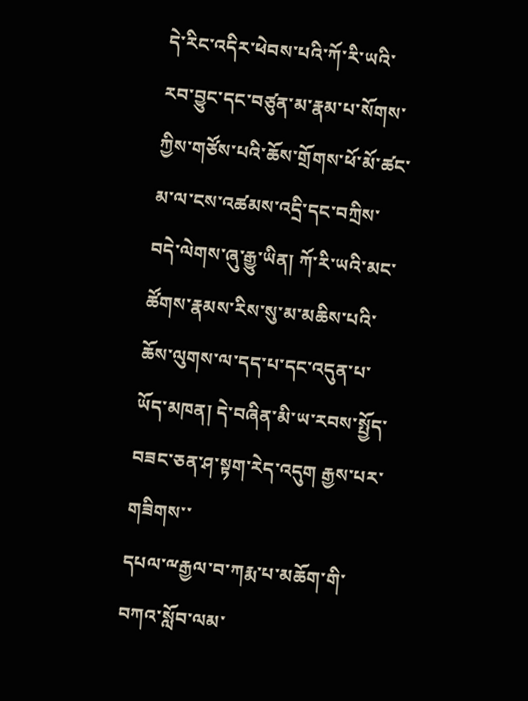དེ་རིང་འདིར་ཕེབས་པའི་ཀོ་རི་ཡའི་རབ་བྱུང་དང་བཙུན་མ་རྣམ་པ་སོགས་ཀྱིས་གཙོས་པའི་ཆོས་གྲོགས་ཕོ་མོ་ཚང་མ་ལ་ངས་འཚམས་འདྲི་དང་བཀྲིས་བདེ་ལེགས་ཞུ་རྒྱུ་ཡིན། ཀོ་རི་ཡའི་མང་ཚོགས་རྣམས་རིས་སུ་མ་མཆིས་པའི་ཆོས་ལུགས་ལ་དད་པ་དང་འདུན་པ་ཡོད་མཁན། དེ་བཞིན་མི་ཡ་རབས་སྤྱོད་བཟང་ཅན་ཤ་སྟག་རེད་འདུག རྒྱས་པར་གཟིགས་་
དཔལ་ྋརྒྱལ་བ་ཀརྨ་པ་མཆོག་གི་བཀའ་སློབ་ལམ་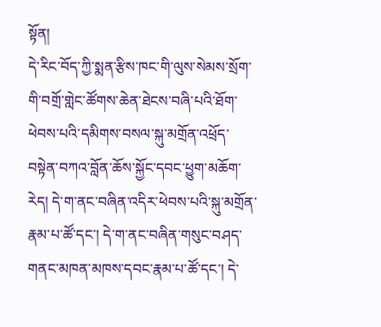སྟོན།
དེ་རིང་བོད་ཀྱི་སྨན་རྩིས་ཁང་གི་ལུས་སེམས་སྲོག་གི་བགྲོ་གླེང་ཚོགས་ཆེན་ཐེངས་བཞི་པའི་ཐོག་ཕེབས་པའི་དམིགས་བསལ་སྐུ་མགྲོན་འཕྲོད་བསྟེན་བཀའ་བློན་ཆོས་སྐྱོང་དབང་ཕྱུག་མཆོག་རེད། དེ་ག་ནང་བཞིན་འདིར་ཕེབས་པའི་སྐུ་མགྲོན་རྣམ་པ་ཚོ་དང་། དེ་ག་ནང་བཞིན་གསུང་བཤད་གནང་མཁན་མཁས་དབང་རྣམ་པ་ཚོ་དང་། དེ་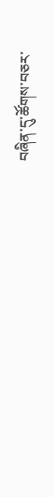བཞིན་དུ་ཚོགས་བཅར་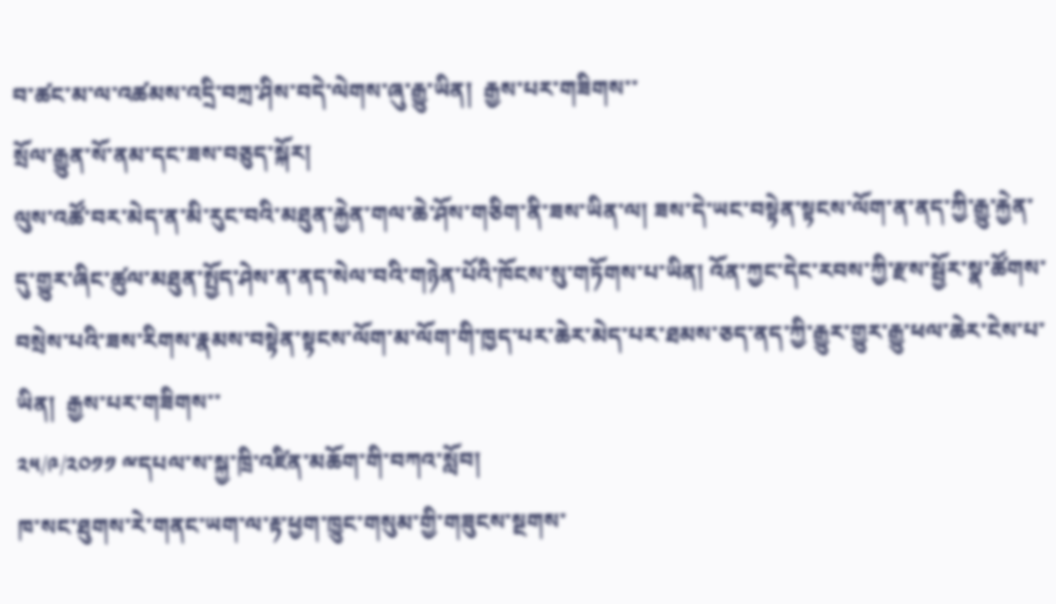བ་ཚང་མ་ལ་འཚམས་འདྲི་བཀྲ་ཤིས་བདེ་ལེགས་ཞུ་རྒྱུ་ཡིན།  རྒྱས་པར་གཟིགས་་
སྲོལ་རྒྱུན་སོ་ནམ་དང་ཟས་བཅུད་སྐོར།
ལུས་འཚོ་བར་མེད་ན་མི་རུང་བའི་མཐུན་རྐྱེན་གལ་ཆེ་ཤོས་གཅིག་ནི་ཟས་ཡིན་ལ། ཟས་དེ་ཡང་བསྟེན་སྟངས་ལོག་ན་ནད་ཀྱི་རྒྱུ་རྐྱེན་དུ་གྱུར་ཞིང་ཚུལ་མཐུན་སྤྱོད་ཤེས་ན་ནད་སེལ་བའི་གཉེན་པོའི་ཁོངས་སུ་གཏོགས་པ་ཡིན། འོན་ཀྱང་དེང་རབས་ཀྱི་རྫས་སྦྱོར་སྣ་ཚོགས་བསྲེས་པའི་ཟས་རིགས་རྣམས་བསྟེན་སྟངས་ལོག་མ་ལོག་གི་ཁྱད་པར་ཆེར་མེད་པར་ཐམས་ཅད་ནད་ཀྱི་རྒྱུར་གྱུར་རྒྱུ་ཕལ་ཆེར་ངེས་པ་ཡིན།  རྒྱས་པར་གཟིགས་་
༢༥/༩/༢༠༡༡ ྋདཔལ་ས་སྐྱ་ཁྲི་འཛིན་མཆོག་གི་བཀའ་སློབ།
ཁ་སང་ཐུགས་རེ་གནང་ཡག་ལ་རྟ་ཕྱག་ཁྱུང་གསུམ་གྱི་གཟུངས་སྔགས་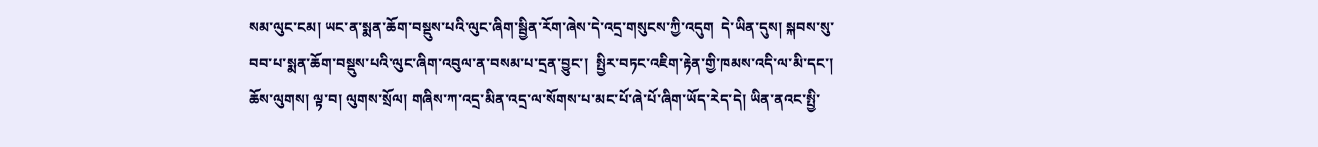སམ་ལུང་ངམ། ཡང་ན་སྨན་ཆོག་བསྡུས་པའི་ལུང་ཞིག་སྦྱིན་རོག་ཞེས་དེ་འདྲ་གསུངས་ཀྱི་འདུག  དེ་ཡིན་དུས། སྐབས་སུ་བབ་པ་སྨན་ཆོག་བསྡུས་པའི་ལུང་ཞིག་འབུལ་ན་བསམ་པ་དྲན་བྱུང་།  སྤྱིར་བཏང་འཇིག་རྟེན་གྱི་ཁམས་འདི་ལ་མི་དང་། ཆོས་ལུགས། ལྟ་བ། ལུགས་སྲོལ། གཞིས་ཀ་འདྲ་མིན་འདྲ་ལ་སོགས་པ་མང་པོ་ཞེ་པོ་ཞིག་ཡོད་རེད་དེ། ཡིན་ནའང་སྤྱི་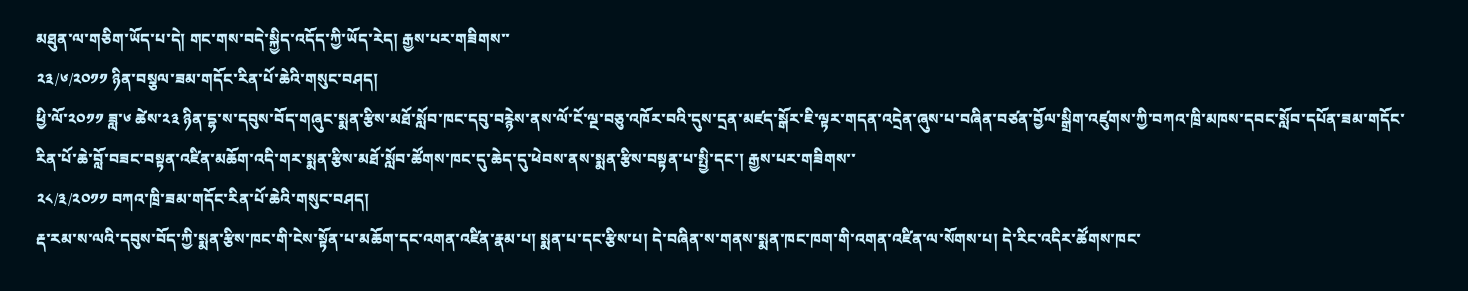མཐུན་ལ་གཅིག་ཡོད་པ་དེ། གང་གས་བདེ་སྐྱིད་འདོད་ཀྱི་ཡོད་རེད། རྒྱས་པར་གཟིགས་་
༢༣/༦/༢༠༡༡ ཉིན་བསྕལ་ཟམ་གདོང་རིན་པོ་ཆེའི་གསུང་བཤད།
ཕྱི་ལོ་༢༠༡༡ ཟླ་༦ ཚེས་༢༣ ཉིན་དྷ་ས་དབུས་བོད་གཞུང་སྨན་རྩིས་མཐོ་སློབ་ཁང་དབུ་བརྙེས་ནས་ལོ་ངོ་ལྔ་བཅུ་འཁོར་བའི་དུས་དྲན་མཛད་སྒོར་ཇི་ལྟར་གདན་འདྲེན་ཞུས་པ་བཞིན་བཙན་བྱོལ་སྒྲིག་འཛུགས་ཀྱི་བཀའ་ཁྲི་མཁས་དབང་སློབ་དཔོན་ཟམ་གདོང་རིན་པོ་ཆེ་བློ་བཟང་བསྟན་འཛིན་མཆོག་འདི་གར་སྨན་རྩིས་མཐོ་སློབ་ཚོགས་ཁང་དུ་ཆེད་དུ་ཕེབས་ནས་སྨན་རྩིས་བསྟན་པ་སྤྱི་དང་། རྒྱས་པར་གཟིགས་་
༢༨/༣/༢༠༡༡ བཀའ་ཁྲི་ཟམ་གདོང་རིན་པོ་ཆེའི་གསུང་བཤད།
རྡ་རམ་ས་ལའི་དབུས་བོད་ཀྱི་སྨན་རྩིས་ཁང་གི་ངེས་སྟོན་པ་མཆོག་དང་འགན་འཛིན་རྣམ་པ། སྨན་པ་དང་རྩིས་པ། དེ་བཞིན་ས་གནས་སྨན་ཁང་ཁག་གི་འགན་འཛིན་ལ་སོགས་པ། དེ་རིང་འདིར་ཚོགས་ཁང་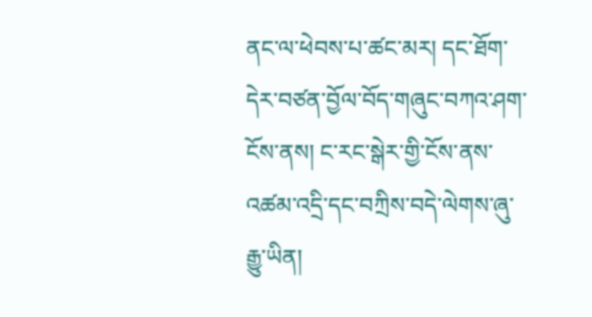ནང་ལ་ཕེབས་པ་ཚང་མར། དང་ཐོག་དེར་བཙན་བྱོལ་བོད་གཞུང་བཀའ་ཤག་ངོས་ནས། ང་རང་སྒེར་གྱི་ངོས་ནས་འཚམ་འདྲི་དང་བཀྲིས་བདེ་ལེགས་ཞུ་རྒྱུ་ཡིན།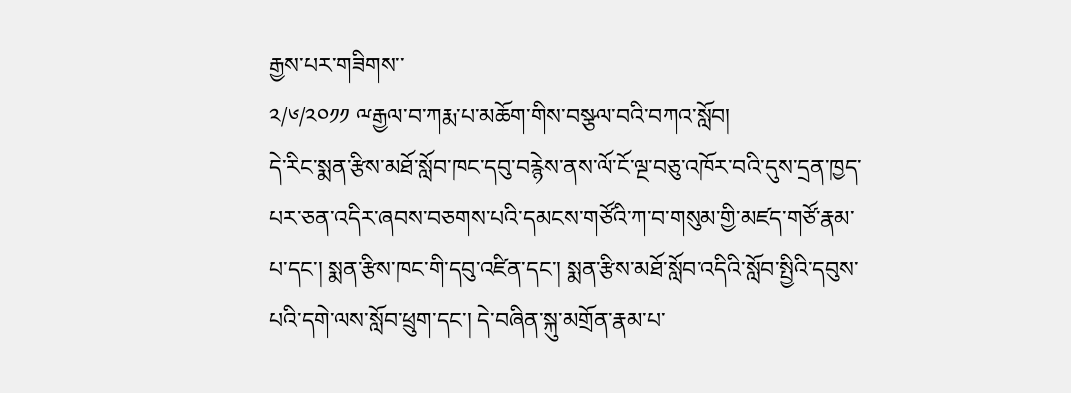རྒྱས་པར་གཟིགས་་
༢/༦/༢༠༡༡ ྋརྒྱལ་བ་ཀརྨ་པ་མཆོག་གིས་བསྩལ་བའི་བཀའ་སློབ།
དེ་རིང་སྨན་རྩིས་མཐོ་སློབ་ཁང་དབུ་བརྙེས་ནས་ལོ་ངོ་ལྔ་བཅུ་འཁོར་བའི་དུས་དྲན་ཁྱད་པར་ཅན་འདིར་ཞབས་བཅགས་པའི་དམངས་གཙོའི་ཀ་བ་གསུམ་གྱི་མཛད་གཙོ་རྣམ་པ་དང་། སྨན་རྩིས་ཁང་གི་དབུ་འཛིན་དང་། སྨན་རྩིས་མཐོ་སློབ་འདིའི་སློབ་སྤྱིའི་དབུས་པའི་དགེ་ལས་སློབ་ཕྲུག་དང་། དེ་བཞིན་སྐུ་མགྲོན་རྣམ་པ་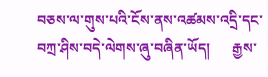བཅས་ལ་གུས་པའི་ངོས་ནས་འཚམས་འདྲི་དང་བཀྲ་ཤིས་བདེ་ལེགས་ཞུ་བཞིན་ཡོད།      རྒྱས་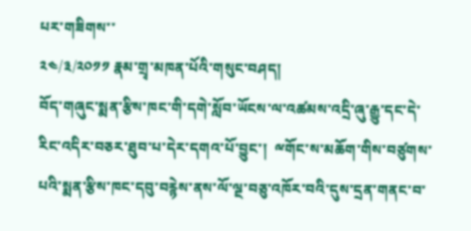པར་གཟིགས་་
༢༤/༣/༢༠༡༡ རྣམ་གྲྭ་མཁན་པོའི་གསུང་བཤད།
བོད་གཞུང་སྨན་རྩིས་ཁང་གི་དགེ་སློབ་ཡོངས་ལ་འཚམས་འདྲི་ཞུ་རྒྱུ་དང་དེ་རིང་འདིར་བཅར་ཐུབ་པ་དེར་དགའ་པོ་བྱུང་།  ྋགོང་ས་མཆོག་གིས་བཙུགས་པའི་སྨན་རྩིས་ཁང་དབུ་བརྙེས་ནས་ལོ་ལྔ་བཅུ་འཁོར་བའི་དུས་དྲན་གནང་བ་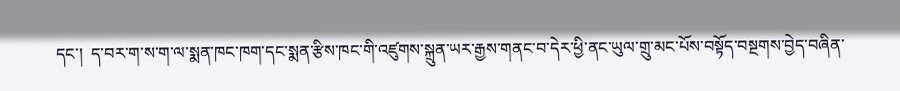དང་།  ད་བར་ག་ས་ག་ལ་སྨན་ཁང་ཁག་དང་སྨན་རྩིས་ཁང་གི་འཛུགས་སྐྲུན་ཡར་རྒྱས་གནང་བ་དེར་ཕྱི་ནང་ཡུལ་གྲུ་མང་པོས་བསྟོད་བསྔགས་བྱེད་བཞིན་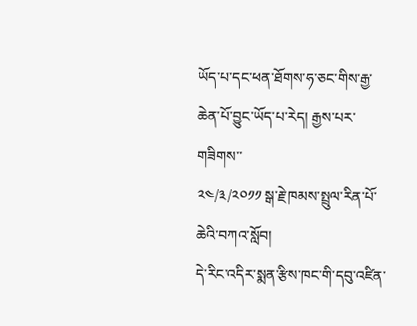ཡོད་པ་དང་ཕན་ཐོགས་ཧ་ཅང་གིས་རྒྱ་ཆེན་པོ་བྱུང་ཡོད་པ་རེད། རྒྱས་པར་གཟིགས་་
༢༤/༣/༢༠༡༡ སྒ་རྗེ་ཁམས་སྤྲུལ་རིན་པོ་ཆེའི་བཀའ་སློབ།
དེ་རིང་འདིར་སྨན་རྩིས་ཁང་གི་དབུ་འཛིན་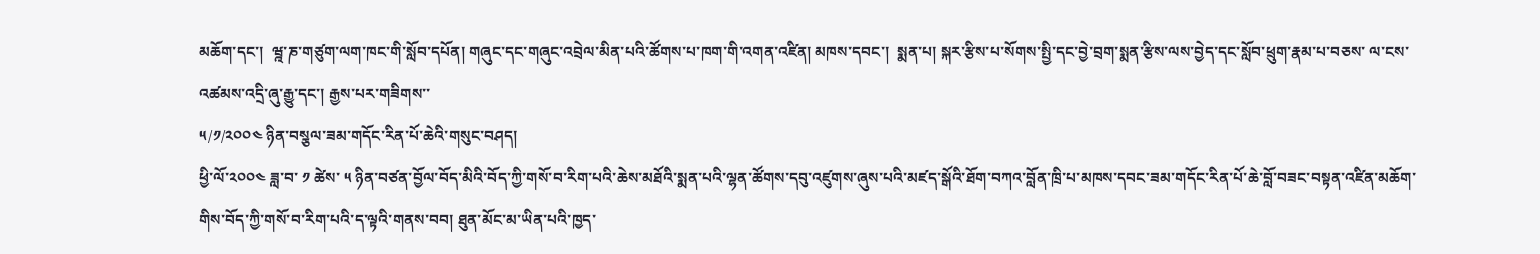མཆོག་དང་།  ཝྰ་ཎ་གཙུག་ལག་ཁང་གི་སློབ་དཔོན། གཞུང་དང་གཞུང་འབྲེལ་མིན་པའི་ཚོགས་པ་ཁག་གི་འགན་འཛིན། མཁས་དབང་།  སྨན་པ། སྐར་རྩིས་པ་སོགས་སྤྱི་དང་བྱེ་བྲག་སྨན་རྩིས་ལས་བྱེད་དང་སློབ་ཕྲུག་རྣམ་པ་བཅས་ ལ་ངས་འཚམས་འདྲི་ཞུ་རྒྱུ་དང་། རྒྱས་པར་གཟིགས་་
༥/༡/༢༠༠༤ ཉིན་བསྕལ་ཟམ་གདོང་རིན་པོ་ཆེའི་གསུང་བཤད།
ཕྱི་ལོ་༢༠༠༤ ཟླ་བ་ ༡ ཚེས་ ༥ ཉིན་བཙན་བྱོལ་བོད་མིའི་བོད་ཀྱི་གསོ་བ་རིག་པའི་ཆེས་མཐོའི་སྨན་པའི་ལྷན་ཚོགས་དབུ་འཛུགས་ཞུས་པའི་མཛད་སྒོའི་ཐོག་བཀའ་བློན་ཁྲི་པ་མཁས་དབང་ཟམ་གདོང་རིན་པོ་ཆེ་བློ་བཟང་བསྟན་འཛིན་མཆོག་གིས་བོད་ཀྱི་གསོ་བ་རིག་པའི་ད་ལྟའི་གནས་བབ། ཐུན་མོང་མ་ཡིན་པའི་ཁྱད་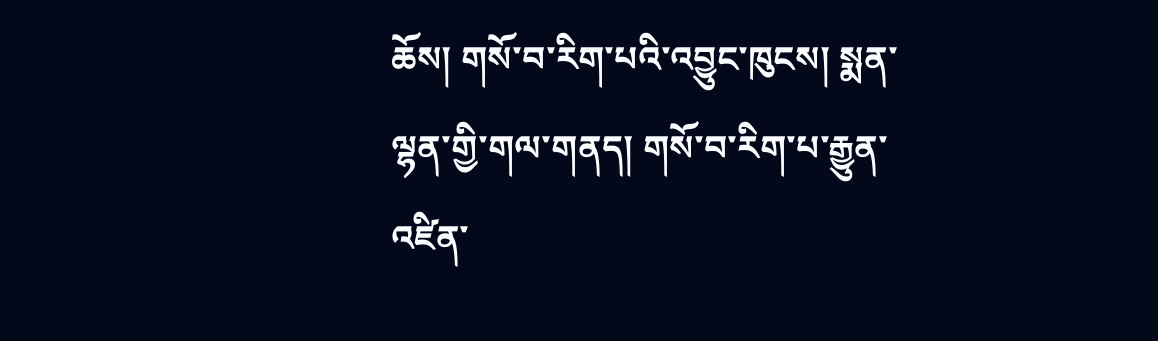ཆོས། གསོ་བ་རིག་པའི་འབྱུང་ཁུངས། སྨན་ལྷན་གྱི་གལ་གནད། གསོ་བ་རིག་པ་རྒྱུན་འཛིན་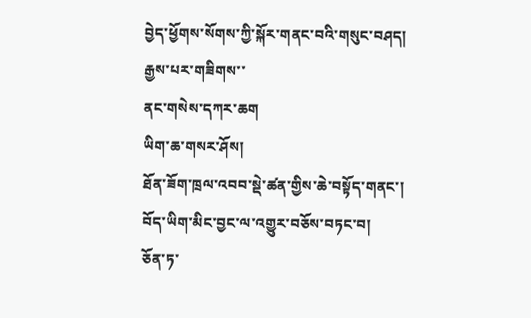བྱེད་ཕྱོགས་སོགས་ཀྱི་སྐོར་གནང་བའི་གསུང་བཤད།
རྒྱས་པར་གཟིགས་་
ནང་གསེས་དཀར་ཆག
ཡིག་ཆ་གསར་ཤོས།
ཐོན་ཟོག་ཁྲལ་འབབ་སྡེ་ཚན་གྱིས་ཆེ་བསྟོད་གནང་།
བོད་ཡིག་མིང་བྱང་ལ་འགྱུར་བཅོས་བཏང་བ།
ཅོན་ཏ་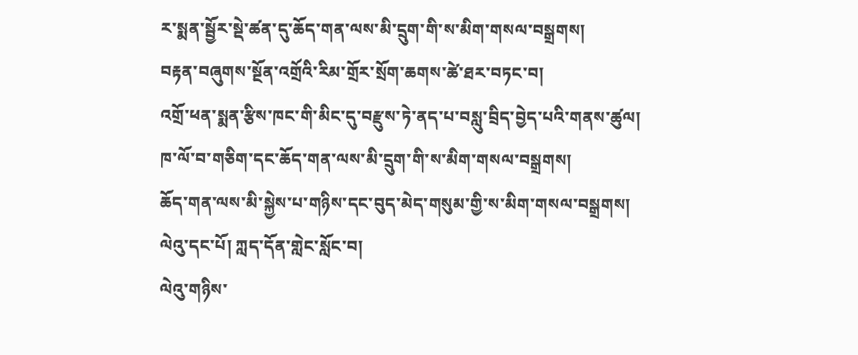ར་སྨན་སྦྱོར་སྡེ་ཚན་དུ་ཆོད་གན་ལས་མི་དྲུག་གི་ས་མིག་གསལ་བསྒྲགས།
བརྟན་བཞུགས་སྔོན་འགྲོའི་རིམ་གྲོར་སྲོག་ཆགས་ཚེ་ཐར་བཏང་བ།
འགྲོ་ཕན་སྨན་རྩིས་ཁང་གི་མིང་དུ་བརྫུས་ཏེ་ནད་པ་བསླུ་བྲིད་བྱེད་པའི་གནས་ཚུལ།
ཁ་ལོ་བ་གཅིག་དང་ཆོད་གན་ལས་མི་དྲུག་གི་ས་མིག་གསལ་བསྒྲགས།
ཆོད་གན་ལས་མི་སྐྱེས་པ་གཉིས་དང་བུད་མེད་གསུམ་གྱི་ས་མིག་གསལ་བསྒྲགས།
ལེའུ་དང་པོ། ཀླད་དོན་གླེང་སློང་བ།
ལེའུ་གཉིས་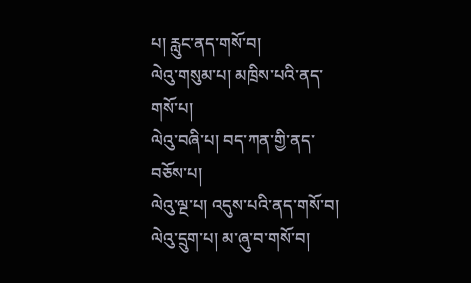པ། རླུང་ནད་གསོ་བ།
ལེའུ་གསུམ་པ། མཁྲིས་པའི་ནད་གསོ་པ།
ལེའུ་བཞི་པ། བད་ཀན་གྱི་ནད་བཅོས་པ།
ལེའུ་ལྔ་པ། འདུས་པའི་ནད་གསོ་བ།
ལེའུ་དྲུག་པ། མ་ཞུ་བ་གསོ་བ།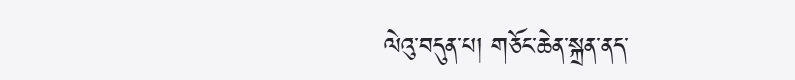ལེའུ་བདུན་པ། གཅོང་ཆེན་སྐྲན་ནད་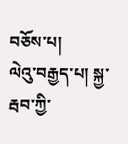བཅོས་པ།
ལེའུ་བརྒྱད་པ། སྐྱ་རྦབ་ཀྱི་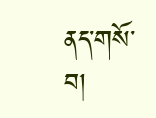ནད་གསོ་བ།